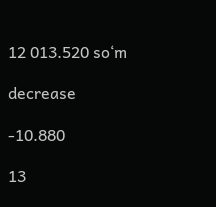12 013.520 so‘m

decrease

-10.880

13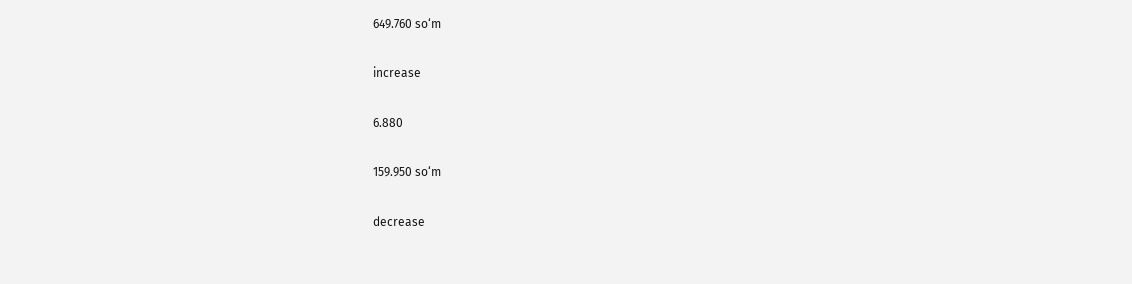649.760 so‘m

increase

6.880

159.950 so‘m

decrease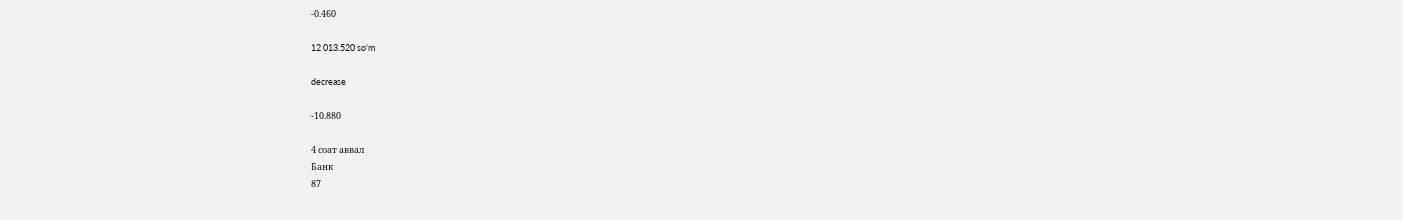-0.460

12 013.520 so‘m

decrease

-10.880

4 соат аввал
Банк
87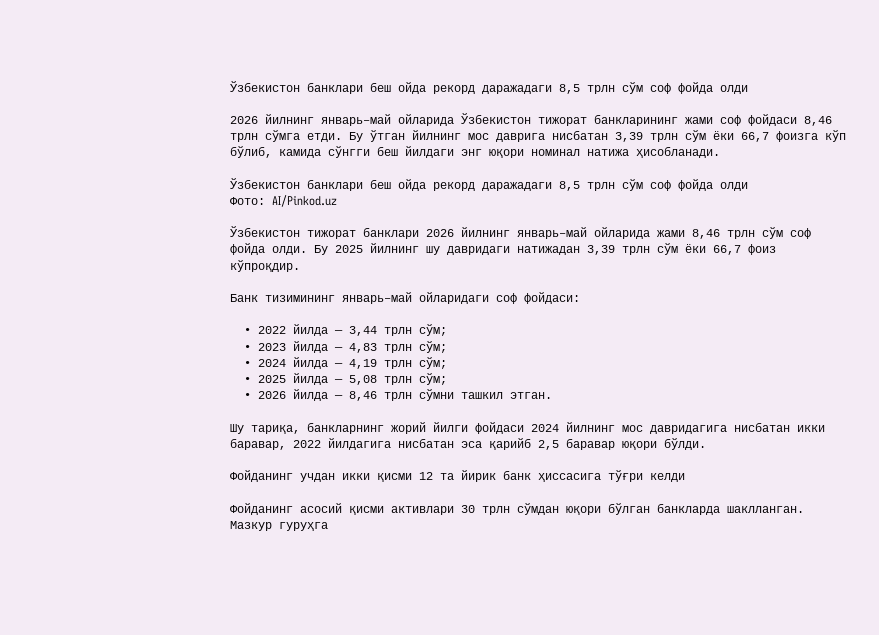Ўзбекистон банклари беш ойда рекорд даражадаги 8,5 трлн сўм соф фойда олди

2026 йилнинг январь–май ойларида Ўзбекистон тижорат банкларининг жами соф фойдаси 8,46 трлн сўмга етди. Бу ўтган йилнинг мос даврига нисбатан 3,39 трлн сўм ёки 66,7 фоизга кўп бўлиб, камида сўнгги беш йилдаги энг юқори номинал натижа ҳисобланади.

Ўзбекистон банклари беш ойда рекорд даражадаги 8,5 трлн сўм соф фойда олди
Фото: AI/Pinkod.uz

Ўзбекистон тижорат банклари 2026 йилнинг январь–май ойларида жами 8,46 трлн сўм соф фойда олди. Бу 2025 йилнинг шу давридаги натижадан 3,39 трлн сўм ёки 66,7 фоиз кўпроқдир.

Банк тизимининг январь–май ойларидаги соф фойдаси:

  • 2022 йилда — 3,44 трлн сўм;
  • 2023 йилда — 4,83 трлн сўм;
  • 2024 йилда — 4,19 трлн сўм;
  • 2025 йилда — 5,08 трлн сўм;
  • 2026 йилда — 8,46 трлн сўмни ташкил этган.

Шу тариқа, банкларнинг жорий йилги фойдаси 2024 йилнинг мос давридагига нисбатан икки баравар, 2022 йилдагига нисбатан эса қарийб 2,5 баравар юқори бўлди.

Фойданинг учдан икки қисми 12 та йирик банк ҳиссасига тўғри келди

Фойданинг асосий қисми активлари 30 трлн сўмдан юқори бўлган банкларда шаклланган. Мазкур гуруҳга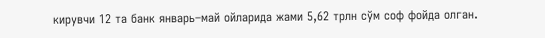кирувчи 12 та банк январь–май ойларида жами 5,62 трлн сўм соф фойда олган.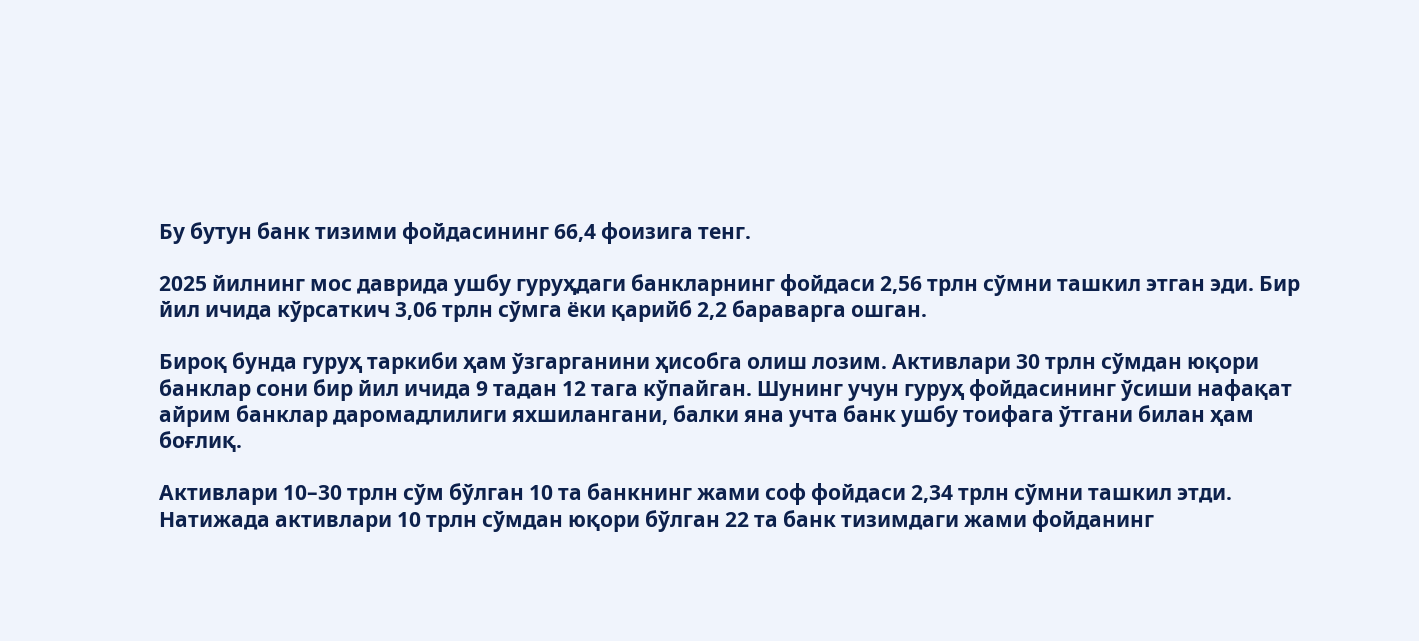Бу бутун банк тизими фойдасининг 66,4 фоизига тенг.

2025 йилнинг мос даврида ушбу гуруҳдаги банкларнинг фойдаси 2,56 трлн сўмни ташкил этган эди. Бир йил ичида кўрсаткич 3,06 трлн сўмга ёки қарийб 2,2 бараварга ошган.

Бироқ бунда гуруҳ таркиби ҳам ўзгарганини ҳисобга олиш лозим. Активлари 30 трлн сўмдан юқори банклар сони бир йил ичида 9 тадан 12 тага кўпайган. Шунинг учун гуруҳ фойдасининг ўсиши нафақат айрим банклар даромадлилиги яхшилангани, балки яна учта банк ушбу тоифага ўтгани билан ҳам боғлиқ.

Активлари 10–30 трлн сўм бўлган 10 та банкнинг жами соф фойдаси 2,34 трлн сўмни ташкил этди. Натижада активлари 10 трлн сўмдан юқори бўлган 22 та банк тизимдаги жами фойданинг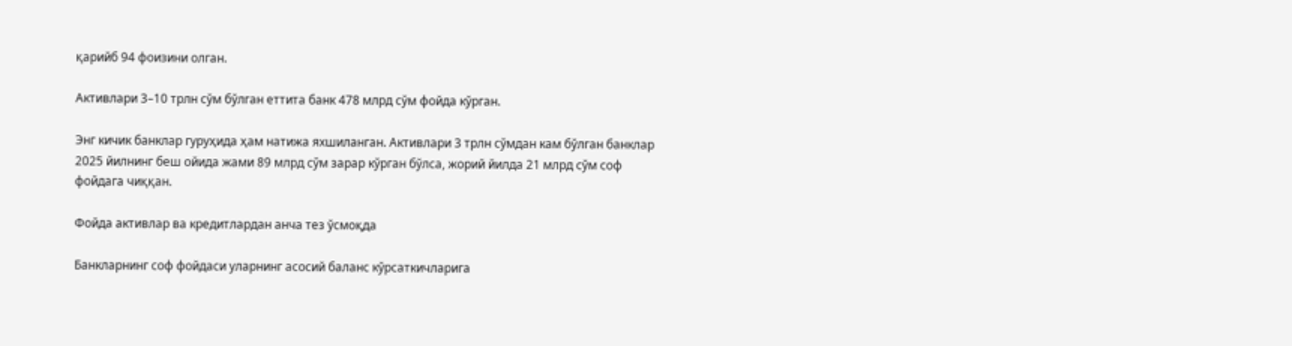қарийб 94 фоизини олган.

Активлари 3–10 трлн сўм бўлган еттита банк 478 млрд сўм фойда кўрган.

Энг кичик банклар гуруҳида ҳам натижа яхшиланган. Активлари 3 трлн сўмдан кам бўлган банклар 2025 йилнинг беш ойида жами 89 млрд сўм зарар кўрган бўлса, жорий йилда 21 млрд сўм соф фойдага чиққан.

Фойда активлар ва кредитлардан анча тез ўсмоқда

Банкларнинг соф фойдаси уларнинг асосий баланс кўрсаткичларига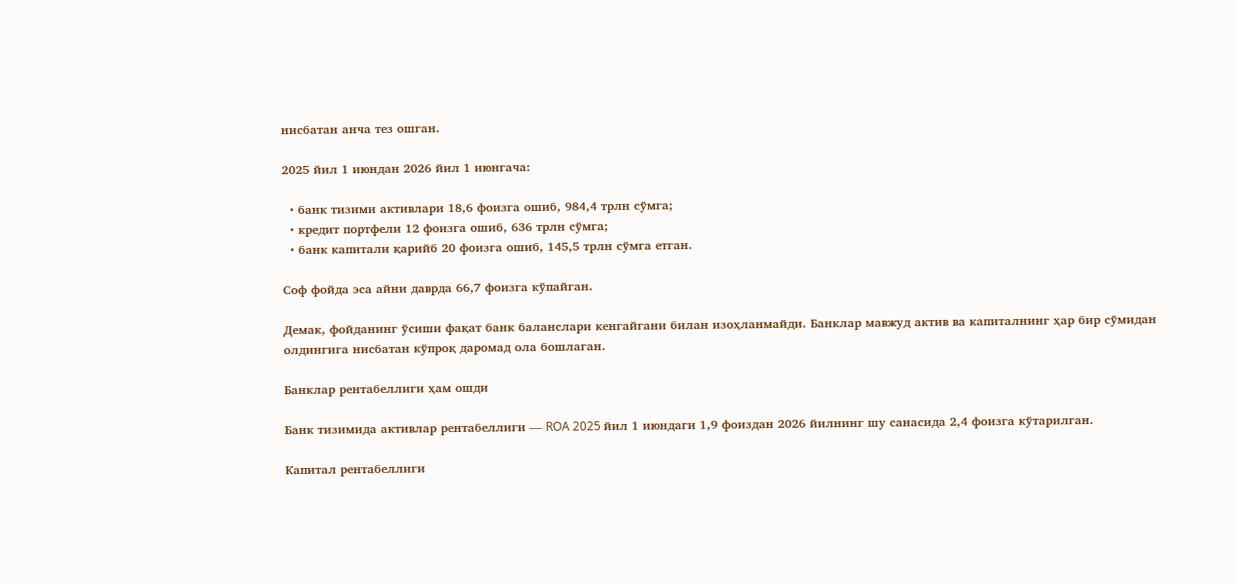нисбатан анча тез ошган.

2025 йил 1 июндан 2026 йил 1 июнгача:

  • банк тизими активлари 18,6 фоизга ошиб, 984,4 трлн сўмга;
  • кредит портфели 12 фоизга ошиб, 636 трлн сўмга;
  • банк капитали қарийб 20 фоизга ошиб, 145,5 трлн сўмга етган.

Соф фойда эса айни даврда 66,7 фоизга кўпайган.

Демак, фойданинг ўсиши фақат банк баланслари кенгайгани билан изоҳланмайди. Банклар мавжуд актив ва капиталнинг ҳар бир сўмидан олдингига нисбатан кўпроқ даромад ола бошлаган.

Банклар рентабеллиги ҳам ошди

Банк тизимида активлар рентабеллиги — ROA 2025 йил 1 июндаги 1,9 фоиздан 2026 йилнинг шу санасида 2,4 фоизга кўтарилган.

Капитал рентабеллиги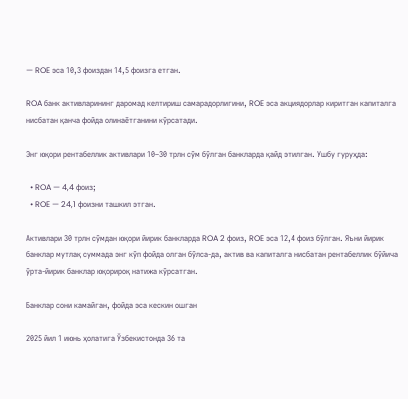— ROE эса 10,3 фоиздан 14,5 фоизга етган.

ROA банк активларининг даромад келтириш самарадорлигини, ROE эса акциядорлар киритган капиталга нисбатан қанча фойда олинаётганини кўрсатади.

Энг юқори рентабеллик активлари 10–30 трлн сўм бўлган банкларда қайд этилган. Ушбу гуруҳда:

  • ROA — 4,4 фоиз;
  • ROE — 24,1 фоизни ташкил этган.

Активлари 30 трлн сўмдан юқори йирик банкларда ROA 2 фоиз, ROE эса 12,4 фоиз бўлган. Яъни йирик банклар мутлақ суммада энг кўп фойда олган бўлса-да, актив ва капиталга нисбатан рентабеллик бўйича ўрта-йирик банклар юқорироқ натижа кўрсатган.

Банклар сони камайган, фойда эса кескин ошган

2025 йил 1 июнь ҳолатига Ўзбекистонда 36 та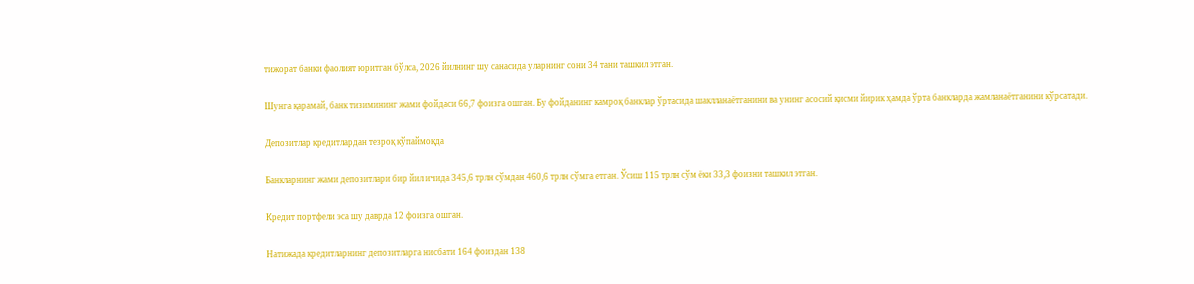тижорат банки фаолият юритган бўлса, 2026 йилнинг шу санасида уларнинг сони 34 тани ташкил этган.

Шунга қарамай, банк тизимининг жами фойдаси 66,7 фоизга ошган. Бу фойданинг камроқ банклар ўртасида шаклланаётганини ва унинг асосий қисми йирик ҳамда ўрта банкларда жамланаётганини кўрсатади.

Депозитлар кредитлардан тезроқ кўпаймоқда

Банкларнинг жами депозитлари бир йил ичида 345,6 трлн сўмдан 460,6 трлн сўмга етган. Ўсиш 115 трлн сўм ёки 33,3 фоизни ташкил этган.

Кредит портфели эса шу даврда 12 фоизга ошган.

Натижада кредитларнинг депозитларга нисбати 164 фоиздан 138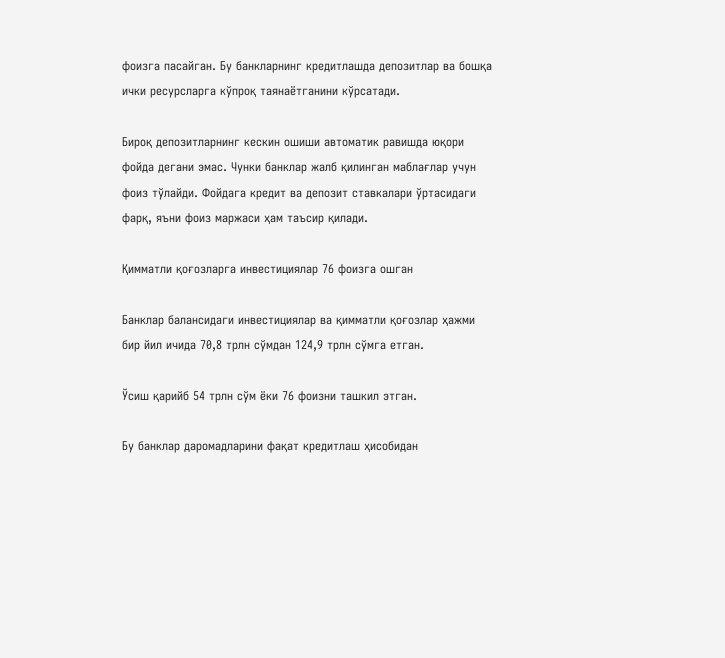фоизга пасайган. Бу банкларнинг кредитлашда депозитлар ва бошқа ички ресурсларга кўпроқ таянаётганини кўрсатади.

Бироқ депозитларнинг кескин ошиши автоматик равишда юқори фойда дегани эмас. Чунки банклар жалб қилинган маблағлар учун фоиз тўлайди. Фойдага кредит ва депозит ставкалари ўртасидаги фарқ, яъни фоиз маржаси ҳам таъсир қилади.

Қимматли қоғозларга инвестициялар 76 фоизга ошган

Банклар балансидаги инвестициялар ва қимматли қоғозлар ҳажми бир йил ичида 70,8 трлн сўмдан 124,9 трлн сўмга етган.

Ўсиш қарийб 54 трлн сўм ёки 76 фоизни ташкил этган.

Бу банклар даромадларини фақат кредитлаш ҳисобидан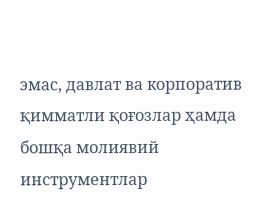эмас, давлат ва корпоратив қимматли қоғозлар ҳамда бошқа молиявий инструментлар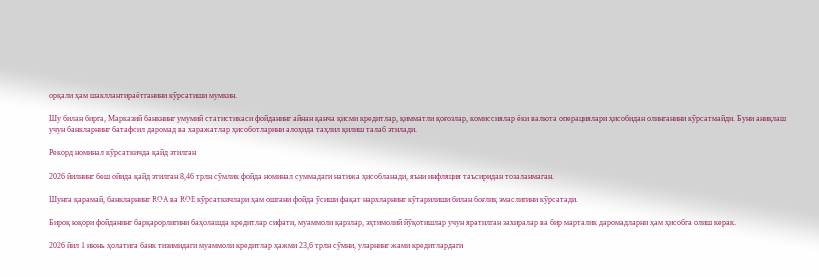орқали ҳам шакллантираётганини кўрсатиши мумкин.

Шу билан бирга, Марказий банкнинг умумий статистикаси фойданинг айнан қанча қисми кредитлар, қимматли қоғозлар, комиссиялар ёки валюта операциялари ҳисобидан олинганини кўрсатмайди. Буни аниқлаш учун банкларнинг батафсил даромад ва харажатлар ҳисоботларини алоҳида таҳлил қилиш талаб этилади.

Рекорд номинал кўрсаткичда қайд этилган

2026 йилнинг беш ойида қайд этилган 8,46 трлн сўмлик фойда номинал суммадаги натижа ҳисобланади, яъни инфляция таъсиридан тозаланмаган.

Шунга қарамай, банкларнинг ROA ва ROE кўрсаткичлари ҳам ошгани фойда ўсиши фақат нархларнинг кўтарилиши билан боғлиқ эмаслигини кўрсатади.

Бироқ юқори фойданинг барқарорлигини баҳолашда кредитлар сифати, муаммоли қарзлар, эҳтимолий йўқотишлар учун яратилган захиралар ва бир марталик даромадларни ҳам ҳисобга олиш керак.

2026 йил 1 июнь ҳолатига банк тизимидаги муаммоли кредитлар ҳажми 23,6 трлн сўмни, уларнинг жами кредитлардаги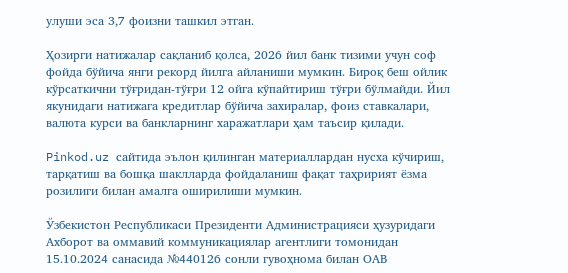улуши эса 3,7 фоизни ташкил этган.

Ҳозирги натижалар сақланиб қолса, 2026 йил банк тизими учун соф фойда бўйича янги рекорд йилга айланиши мумкин. Бироқ беш ойлик кўрсаткични тўғридан-тўғри 12 ойга кўпайтириш тўғри бўлмайди. Йил якунидаги натижага кредитлар бўйича захиралар, фоиз ставкалари, валюта курси ва банкларнинг харажатлари ҳам таъсир қилади.

Pinkod.uz сайтида эълон қилинган материаллардан нусха кўчириш, тарқатиш ва бошқа шаклларда фойдаланиш фақат таҳририят ёзма розилиги билан амалга оширилиши мумкин.

Ўзбекистон Республикаси Президенти Администрацияси ҳузуридаги Ахборот ва оммавий коммуникациялар агентлиги томонидан 15.10.2024 санасида №440126 сонли гувоҳнома билан ОАВ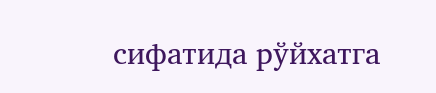сифатида рўйхатга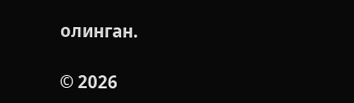олинган.

© 2026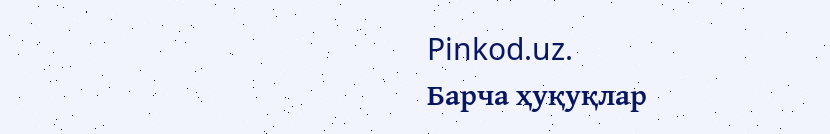Pinkod.uz.
Барча ҳуқуқлар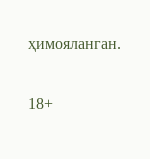ҳимояланган.

18+